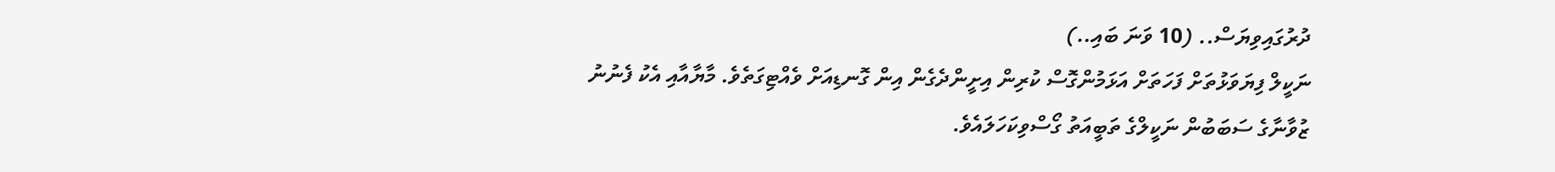ދުރުގައިވިޔަސް.. (10 ވަނަ ބައި..)
ނަކީލް ފިޔަވަޅުތަށް ފަހަތަށް އަޅަމުންގޮސް ކުރިން އިށީންދެގެން އިން ގޮނޑިއަށް ވެއްޓިގަތެވެ. މާޔާއާއި އެކު ފެނުނު ޒުވާނާގެ ސަބަބުން ނަކީލްގެ ތަބީއަތު ގޯސްވިކަހަލައެވެ.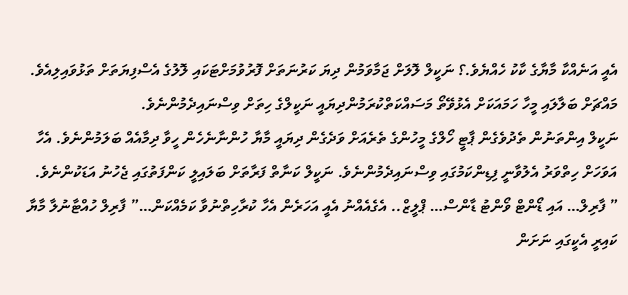އެއީ އަނެއްކާ މާޔާގެ ކާކު ހެއްޔެވެ.؟ ނަކީލް ލޮލަށް ޖަމާވަމުން ދިޔަ ކަރުނަތަށް ފޮރުވުމަށްޓަކައި ލޮލުގެ އެސްފިޔަތަށް ތަޅުވައިލިއެވެ. މައްޗަށް ބަލާލައި މީހާ ހަމައަކަށް އެޅުވޭތޯ މަސައްކަތްކުރަމުންދިޔައީ ނަކީލްގެ ހިތަށް ވިސްނައިދެމުންނެވެ.
ނަކީލް އިންތަނުން ތެދުވެގެން ޕާޓީ ހޯލްގެ މީހުންގެ ތެރެއަށް ވަދެގެން ދިޔައީ މާޔާ ހުންނާނެހެން ހީވާ ދިމާއެއް ބަލަމުންނެވެ. އެހާ އަވަހަށް ހިތްވަރު އެލުވާނީ ފިޑިންކަމުގައި ވިސްނައިދެމުންނެވެ. ނަކީލް ކަނާތް ފަރާތަށް ބަލައިލީ ކަންފަތުގައި ޖެހުނު އަޑަކުންނެވެ.
” ފާރިލް… އައި ޑޯންޓް ވޯންޓު ޑާންސް… ޕްލީޒް.. އެގެއެއްނު އެއީ އަހަރެން އެހާ ކުރާހިތްނުވާ ކަމެއްކަން…” ފާރިލް ހުއްޓާނުލާ މާޔާ ކައިރީ އެކީގައި ނަށަން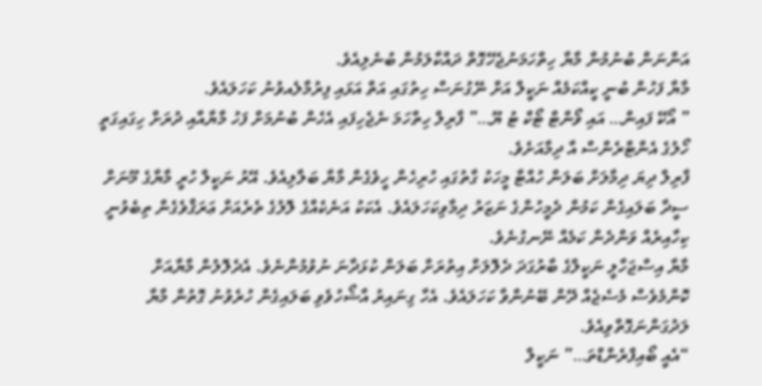އަންނަން ބުނުމުން މާޔާ ހިތްހަމަނުޖެހޭގޮތް ދައްކާލަމުން ބުނެލިއެވެ.
މާޔާ ފަހުން ބުނީ ކީއްކަމެއް ނަކީލް އަށް ނޭގުނަސް ހިތުގައި އަތް އަޅައި ފިރުމާލެއވުނު ކަހަލައެވެ.
” އޯކޭ ފައިން… އައި ވޯންޓް ޓޯކް ޓު ޔޫ…” ފާރިލް ހިތްހަމަ ނެޖެހިފައި އެހެން ބުނުމަށް ފަހު މާޔާއާއި ދުރަށް ހިގައިގަތީ ހޯލުގެ އެންޓްރެންސް އާ ދިމާއަށެވެ.
ފާރިލް ދިޔަ ދިމާލަށް ބަލަން ހުއްޓާ މީހަކު ގާތުގައި ހުރިހެން ހީވެގެން މާޔާ ބަލާލިއެވެ. އޭރު ނަކީލް ހުރީ މާޔާގެ މޫނަށް ސީދާ ބަލައިގެން ކަމުން ދެމީހުންގެ ނަޒަރު ދިމާވިކަހަލައެވެ. އެކަކު އަނެކެއްގެ ލޮލުގެ ތެރެއަށް ޢަރަޤްވެގެން ތިބެވުނީ ކިހާއިރެއް ވަންދެން ކަމެއް ނޭނގުނެވެ.
މާޔާ އިސްޖަހާލީ ނަކީލްގެ ބާރުގަދަ ދެލޮލަށް އިތުރަށް ބަލަން ކުޅަދާނަ ނުވުމުންނެވެ. އެދެލޮލުން މާޔާއަށް ކޮންމެވެސް މެސެޖެއް ދޭން ބޭނުންވާ ކަހަލައެވެ. އެހާ ގިނައިރު އާޝޯހުވެވި ބަލައިގެން ހުރެވުނު ގޮތުން މާޔާ ލަދުގަންނަގޮތްވިއެވެ.
“އެއީ ބޯއިފްރެންޑްތަ…” ނަކީލް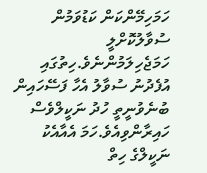ހަމަހިމޭންކަން ކަޑުވަމުން ސުވާލުކޮށްލީ ހަމަޖެހިލަމުންނެވެ.ހިތުގައި އުފެދުނު ސުވާލު އެހާ ފަސޭހައިން ބުނެވުނީތީ ހުދު ނަކީލްވެސް ހައިރާންވިއެވެ.ހަމަ އެއާއެކު ނަކީލްގެ ހިތް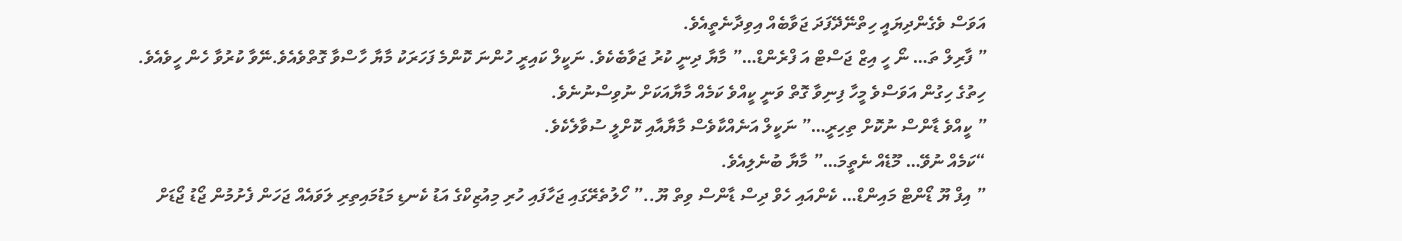އަވަސް ވެގެންދިޔައީ ހިތްނޭދޭފަދަ ޖަވާބެއް އިވިދާނެތީއެވެ.
” ފާރިލް ތަ… ނޯ ހީ އިޒް ޖަސްޓް އަ ފްރެންޑް…” މާޔާ ދިނީ ކުރު ޖަވާބެކެވެ. ނަކީލް ކައިރީ ހުންނަ ކޮންމެ ފަހަރަކު މާޔާ ހާސްވާ ގޮތްވެއެވެ.ނޭވާ ކުރުވާ ހެން ހީވެއެވެ. ހިތުގެ ހިގުން އަވަސްވެ މީހާ ފިނިވާ ގޮތް ވަނީ ކީއްވެ ކަމެއް މާޔާއަކަށް ނުވިސްނުނެވެ.
” ކީއްވެ ޑާންސް ނުކޮށް ތިހިރީ…” ނަކީލް އަނެއްކާވެސް މާޔާއާއި ކޮށްލީ ސުވާލެކެވެ.
“ކަމެއް ނުވޭ… މޫޑެއް ނެތީމަ…” މާޔާ ބުނެލިއެވެ.
” އިފް ޔޫ ޑޯންޓް މައިންޑް… ކެންއައި ހެވް ދިސް ޑާންސް ވިތް ޔޫ..” ހޯލުތެރޭގައި ޖަހާފައި ހުރި މިއުޒިކްގެ އަޑު ކެނޑި މަޑުމައިތިރި ލަވައެއް ޖަހަން ފެށުމުން ޖޯޑު ޖޯޑަށް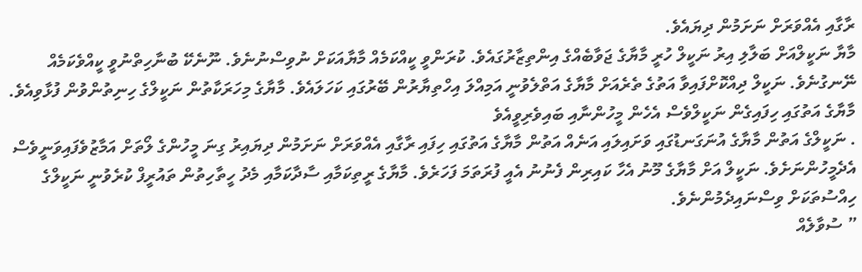ރާގާއި އެއްވަރަށް ނަށަމުން ދިޔައެވެ.
މާޔާ ނަކީލްއަށް ބަލާލި އިރު ނަކީލް ހުރީ މާޔާގެ ޖަވާބެއްގެ އިންތިޒާރުގައެވެ. ކުރަންވީ ކީއްކަމެއް މާޔާއަކަށް ނުވިސްނުނެވެ. ނޫނެކޭ ބުނާހިތްނުވީ ކީއްވެކަމެއް ނޭނގުނެވެ. ނަކީލް ދިއްކޮށްފައިވާ އަތުގެ ތެރެއަށް މާޔާގެ އަތްލެވުނީ އަމިއްލަ އިހްތިޔާރުން ބޭރުގައި ކަހަލައެވެ. މާޔާގެ މިހަރަކާތުން ނަކީލްގެ ހިނިތުންވުން ފުޅާވިއެވެ. މާޔާގެ އަތުގައި ހިފައިގެން ނަކީލްވެސް އެހެން މީހުންނާއި ބައިވެރިވީއެވެ
. ނަކީލްގެ އަތުން މާޔާގެ އުނަގަނޑުގައި ވަށައިލައި އަނެއް އަތުން މާޔާގެ އަތުގައި ހިފައި ރާގާއި އެއްވަރަށް ނަށަމުން ދިޔައިރު ގިނަ މީހުންގެ ލޯތަށް އަމާޒުވެފައިވަނީވެސް އެދެމީހުންނަށެވެ. ނަކީލް އަށް މާޔާގެ މޫނު އެހާ ކައިރިން ފެނުނު އެއީ ފުރަތަމަ ފަހަރެވެ. މާޔާގެ ރީތިކަމާއި ސާދާކަމާއި މެދު ހީތާހިތުން ތައުރީފް ކުރެވުނީ ނަކީލްގެ ހިއްސުތަކަށް ވިސްނައިދެމުންނެވެ.
” ސުވާލެއް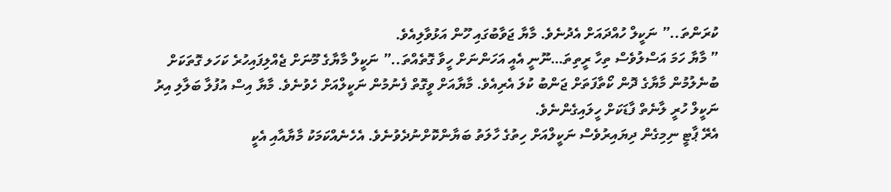ކުރަންތަ..” ނަކީލް ހުއްދައަށް އެދުނެވެ. މާޔާ ޖަވާބުގައި ހޫން އަޅުވާލިއެވެ.
” މާޔާ ހަމަ އަސްލުވެސް ތިހާ ރީތިތަ…ނޫނީ އެއީ އަހަންނަށް ހީވާ ގޮތެއްތަ..” ނަކީލް މާޔާގެ މޫނަށް ޖެއްލިފައިހުރެ ކަހަލ ގޮތަކަށް ބުނެލުމުން މާޔާގެ ދޮން ކޯތާފަތަށް ޖަންބު ކުލަ އެރިއެވެ. މާޔާއަށް ވީގޮތް ފެނުމުން ނަކީލްއަށް ހެވުނެވެ. މާޔާ އިސް އުފުލާ ބަލާލި އިރު ނަކީލް ހުރީ ލާނެތް ފާޑަކަށް ހީލައިގެންނެވެ.
އެރޭ ޕާޓީ ނިމިގެން ދިޔައިރުވެސް ނަކީލްއަށް ހިތުގެ ހާލަތު ބަޔާންކޮށްނުދެވުނެވެ. އެހެނެއްކަމަކު މާޔާއާއި އެކީ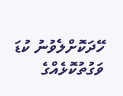ހޭދަކޮށްލެވުނު ކުޑަ ވަގުތުކޮޅެއްގެ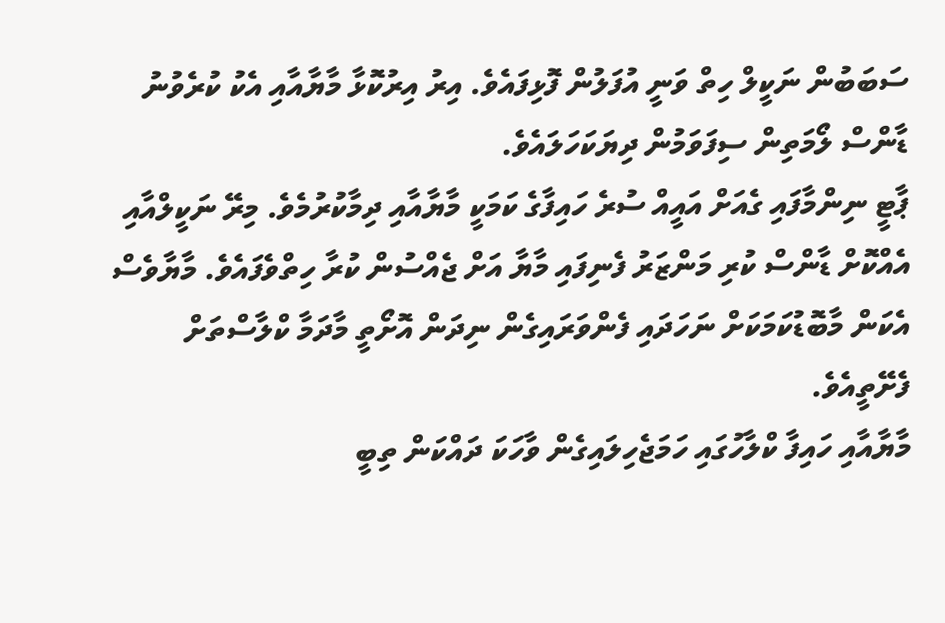ސަބަބުން ނަކީލް ހިތް ވަނީ އުފަލުން ފޮޅިފައެވެ. އިރު އިރުކޮޅާ މާޔާއާއި އެކު ކުރެވުނު ޑާންސް ލޯމަތިން ސިފަވަމުން ދިޔަކަހަލައެވެ.
ޕާޓީ ނިންމާފައި ގެއަށް އައީއް ސުރެ ހައިފާގެ ކަމަކީ މާޔާއާއި ދިމާކުރުމެވެ. މިރޭ ނަކީލްއާއި އެއްކޮށް ޑާންސް ކުރި މަންޒަރު ފެނިފައި މާޔާ އަށް ޖެއްސުން ކުރާ ހިތްވެފައެވެ. މާޔާވެސް އެކަން މާބޮޑުކަމަކަށް ނަހަދައި ފެންވަރައިގެން ނިދަން އޮށޯތީ މާދަމާ ކްލާސްތަށް ފެށޭތީއެވެ.
މާޔާއާއި ހައިފާ ކްލާހުގައި ހަމަޖެހިލައިގެން ވާހަކަ ދައްކަން ތިބީ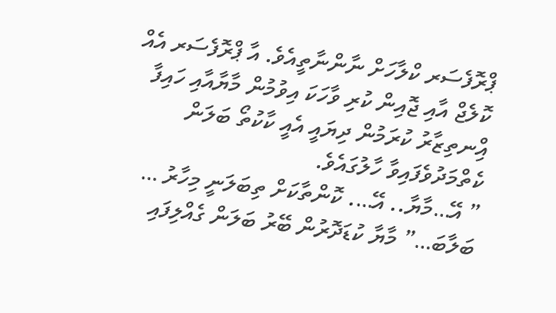ޕްރޮފެސަރ ކްލާހަށް ނާންނާތީއެވެ. އާ ޕްރޮފެސަރ އެއް ކޮލެޖް އާއި ޖޮއިން ކުރި ވާހަކަ އިވުމުން މާޔާއާއި ހައިފާ އިްނތިޒާރު ކުރަމުން ދިޔައީ އެއީ ކާކުތޯ ބަލަން ކެތްމަދުވެފައިވާ ހާލުގައެވެ.
” އޭ…މާޔާ.. އޭ…. ކޮންތާކަށް ތިބަލަނީ މިހާރު … ބަލާބަ…” މާޔާ ކުޑަދޮރުން ބޭރު ބަލަން ގެއްލިފައި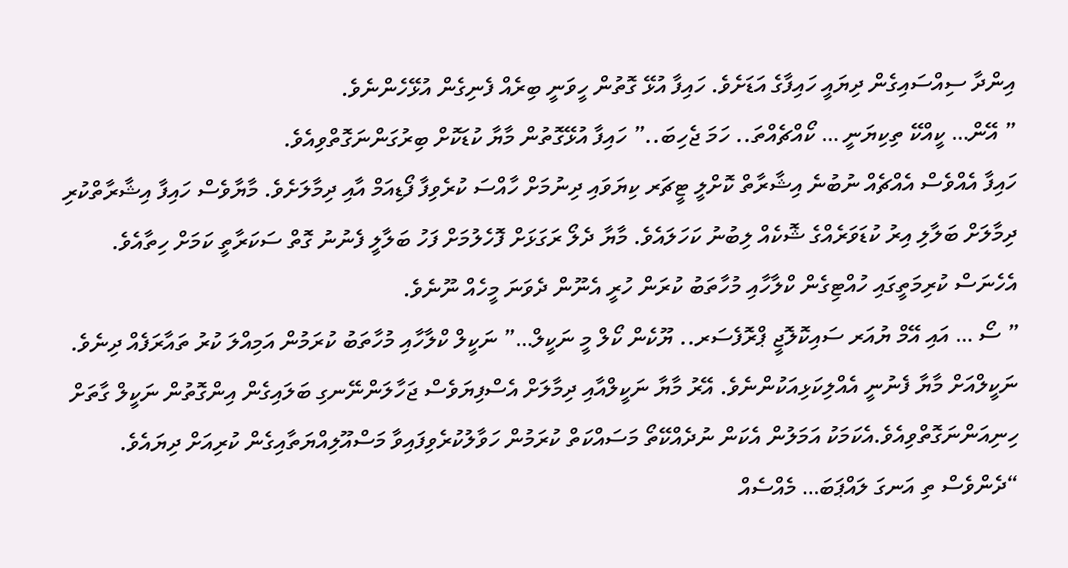އިންދާ ސިއްސައިގެން ދިޔައީ ހައިފާގެ އަޑަށެވެ. ހައިފާ އުޅޭ ގޮތުން ހީވަނީ ބިރެއް ފެނިގެން އުޅޭހެންނެވެ.
” އޭން… ކީއްކޭ ތިކިޔަނީ … ކޯއްޗެއްތަ.. ހަމަ ޖެހިބަ..” ހައިފާ އުޅޭގޮތުން މާޔާ ކުޑަކޮށް ބިރުގަންނަގޮތްވިއެވެ.
ހައިފާ އެއްވެސް އެއްޗެއް ނުބުނެ އިޝާރާތް ކޮށްލީ ޓީޗަރ ކިޔަވައި ދިނުމަށް ހާއްސަ ކުރެވިފާ ފޯޑިއަމް އާއި ދިމާލަށެވެ. މާޔާވެސް ހައިފާ އިޝާރާތްކުރި ދިމާލަށް ބަލާލި އިރު ކުޑަވަރެއްގެ ޝޮކެއް ލިބުނު ކަހަލައެވެ. މާޔާ ދެލޯ ރަގަޅަށް ފޮހެލުމަށް ފަހު ބަލާލީ ފެނުނު ގޮތް ސަކަރާތީ ކަމަށް ހިތާއެވެ. އެހެނަސް ކުރިމަތީގައި ހުއްޓިގެން ކްލާހާއި މުހާތަބު ކުރަން ހުރީ އެނޫން ދެވަނަ މީހެއް ނޫނެވެ.
” ސޯ … އައި އޭމް ޔުއަރ ސައިކޮލޮޖީ ޕްރޮފެސަރ.. ޔޫކެން ކޯލް މީ ނަކީލް…” ނަކީލް ކްލާހާއި މުހާތަބު ކުރަމުން އަމިއްލަ ކުރު ތައާރަފެއް ދިނެވެ. ނަކީލްއަށް މާޔާ ފެނުނީ އެއްލިކަޅިއަކުންނެވެ. އޭރު މާޔާ ނަކީލްއާއި ދިމާލަށް އެސްފިޔަވެސް ޖަހާލަންނޭނގި ބަލައިގެން އިންގޮތުން ނަކީލް ގާތަށް ހިނިއަންނަގޮތްވިއެވެ.އެކަމަކު އަމަލުން އެކަން ނުދެއްކޭތޯ މަސައްކަތް ކުރަމުން ހަވާލުކުރެވިފައިވާ މަސްއޫލިއްޔަތާއިގެން ކުރިއަށް ދިޔައެވެ.
“ދެންވެސް ތި އަނގަ ލައްޕަބަ… މެއްސެއް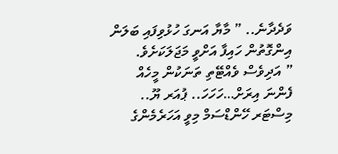ވަދެދާނެ.. ” މާޔާ އަނގަ ހުޅުވިފައި ބަލަން އިންގޮތުން ހައިފާ އަށްވީ މަޖަލަކަށެވެ.
” އަދިވެސް ވެއްޓޭތި ތަނަކުން މީހެއް ފެންނަ އިރަށް…ހަހަހަ.. ޕުއަރ ޔޫ.. މިސްޓަރ ހޭންޑްސަމް މިވީ އަހަރެމެންގެ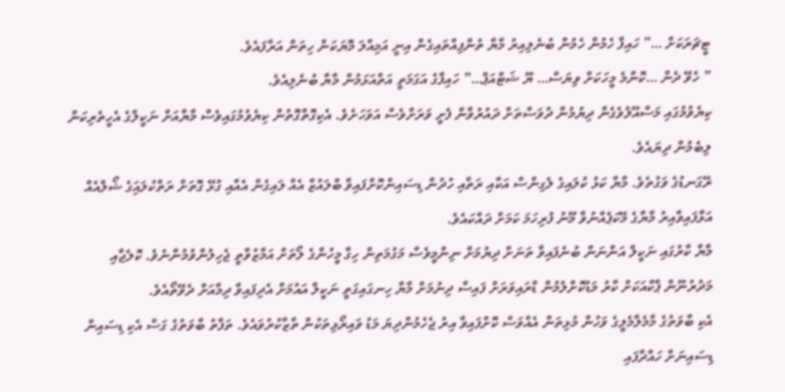ޓީޗަރަކަށް …” ހައިފާ ހެމުން ހެމުން ބުނެލިއިރު މާޔާ ތުންފިއްތައިގެން އިނީ އަމިއްލަ މޮޔަކަން ހިތަން އަރާފައެވެ.
” ހެވޭ ދެން …ކޮންމެ މީހަކަށް ވިޔަސް… ޔޫ ޝަޓްއަޕް…” ހައިފާގެ އަގަމަތީ އަތްއަޅަމުން މާޔާ ބުނެލިއެވެ.
ކިޔެވުމުގައި މަސްއޫލުވެގެން ދިޔުމުން ދުވަސްތަށް ދައުރުވާން ފެށީ ވަރަށްވެސް އަވަހަށެވެ. އެކިގޮތްގޮތުން ކިޔެވުމުގައިވެސް މާޔާއަށް ނަކީލްގެ އެހީތެރިކަން ލިބެމުން ދިޔައެވެ.
ރޭގަނޑުގެ ވަގުތެވެ. މާޔާ ކަޅު ކުލައިގެ ލެގިންސް އަކާއި ރަތާއި ހުދުން ޑިސައިންކޮށްފައިވާ ބްލައުޒް އެއް ލައިގެން އެއާއި ގުޅޭ ގޮތަށް ރަތްކުލައަިގެ ޝޯލްއެއް އަޅާފައިވާއިރު މާޔާގެ މޭކަޕެއްނުވާ މޫނު ފުރިހަމަ ކަމަށް ދައްކައެވެ.
މާޔާ ކާރުގައި ނަކީލް އަންނަން ބުނެފައިވާ ތަނަށް ދިޔުމަށް ނިންމީވެސް މަގުމަތިން ހިގާ މީހުންގެ ލޯތަށް އަމާޒުވާތީ ޖެހިލުންވުމުންނެވެ. ކޮލެޖާއި މަދުރުނޫން ޕާކްއަކަށް ކާރު މަޑުކޮށްލުމުން ޑްރައިވަރަށް ފައިސާ ދިނުމަށް މާޔާ ހިނގައިގަތީ ނަކީލް އައުމަށް އެދިފައިވާ ދިމާއަށް ދެވޭތޯއެވެ.
އެކި ބާވަތުގެ މާމެލާމެލީގެ ވަހުން މުޅިތަން އެއްވަސް ކޮށްފައިވާ އިރު ޖެހެމުންދިޔަ މަޑު ވައިރޯޅިތަކުން ތާޒާކުރުވައެވެ. ތަފާތު ބާވަތުގެ ގަސް އެކި ޑިސައިން ޑިސައިނަށް ހައްދާފައި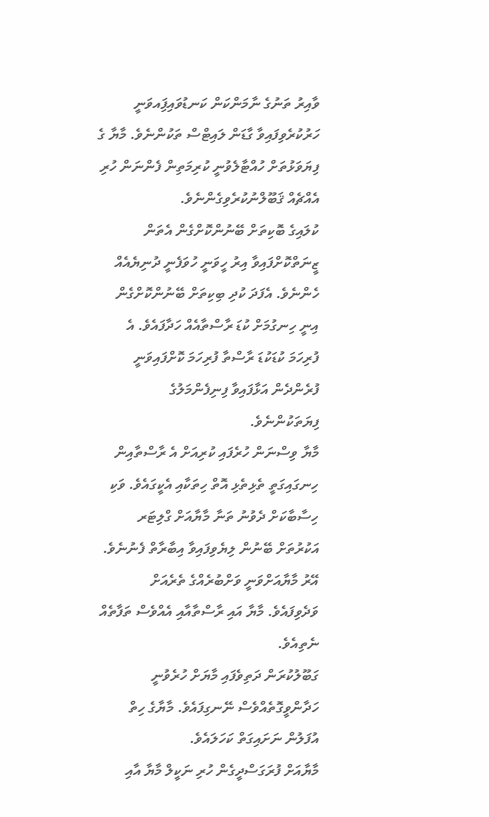ވާއިރު ތަނުގެ ނާމަންކަން ކަނޑުވައިފަިއވަނީ ހަރުކުރެވިފައިވާ ގާޑަން ލައިޓްސް ތަކުންނެވެ. މާޔާ ގެ ފިޔަވަޅުތަށް ހުއްޓާލެވުނީ ކުރިމަތިން ފެންނަން ހުރި އެއްޗެއް ޤަބޫލްނުކުރެވިގެންނެވެ.
ކުލައިގެ ބޮކިތަށް ބޭނުންކޮށްގެން އެތަން ޒީނަތްކޮށްފައިވާ އިރު ހީވަނީ ހުވަފެނީ ދުނިޔެއެއް ހެންނެވެ. އެފަދަ ކުދި ބިކިތަށް ބޭނުންކޮށްގެން އިނީ ހިނގުމަށް ކުޑަ ރާސްތާއެއް ހަދާފައެވެ. އެ ފުރިހަމަ ކުޑަކުޑަ ރާސްތާ ފުރިހަމަ ކޮށްފައިވަނީ ފުރެންދެން އަޅާފައިވާ ފިނިފެންމަލުގެ ފިޔަތަކުންނެވެ.
މާޔާ ވިސްނަން ހުރެފައި ކުރިއަށް އެ ރާސްތާއިން ހިނގައިގަތީ ތެޅިތެޅި އޮތް ހިތަކާއި އެކީގައެވެ. ވަކި ހިސާބާކަށް ދެވުނު ތަނާ މާޔާއަށް ގްލިޓަރ އަކުރުތަށް ބޭނުން ލިޔެވިފައިވާ އިބާރާތް ފެނުނެވެ. އޭރު މާޔާއަށްވަނީ ވަށްބުރެއްގެ ތެރެއަށް ވަދެވިފައެވެ. މާޔާ އައި ރާސްތާއާއި އެއްވެސް ތަފާތެއް ނެތިއެވެ.
ގަބޫލުކުރަން ދަތިވެފައި މާޔަށް ހުރެވުނީ ހަދާންވީގޮތެއްވެސް ނޭނގިފައެވެ. މާޔާގެ ހިތް އުފަލުން ނަށައިގަތް ކަހަލައެވެ.
މާޔާއަށް ފުރަގަސްދީގެން ހުރި ނަކީލް މާޔާ އާއި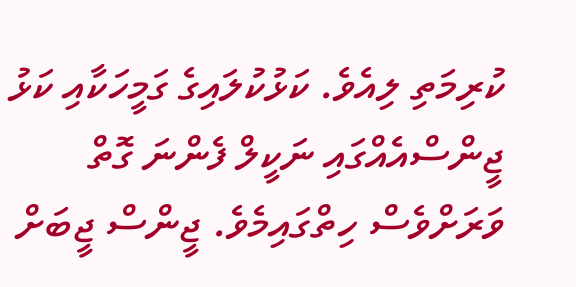ކުރިމަތި ލިއެވެ. ކަޅުކުލައިގެ ގަމީހަކާއި ކަޅު ޖީންސްއެއްގައި ނަކީލް ފެންނަ ގޮތް ވަރަށްވެސް ހިތްގައިމެވެ. ޖީންސް ޖީބަށް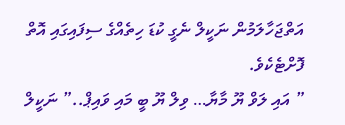އަތްޖަހާލަމުން ނަކީލް ނެގީ ކުޑަ ހިތެއްގެ ސިފައިގައި އޮތް ފޮށްޓެކެވެ.
” އައި ލަވް ޔޫ މާޔާ… ވިލް ޔޫ ބީ މައި ވައިޕް..” ނަކީލް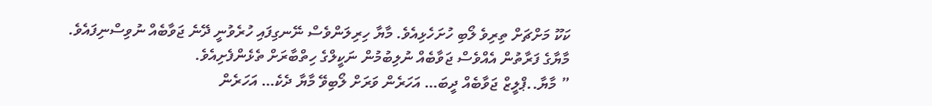ކަކޫ މަށްޗަށް ތިރިވެ ލޯބި ހުށަހެޅިއެވެ. މާޔާ ހިރިލަންވެސް ނޭނގިފައި ހުރެވުނީ ދޭނެ ޖަވާބެއް ނުވިސްނިފައެވެ.
މާޔާގެ ފަރާތުން އެއްވެސް ޖަވާބެއް ނުލިބުމުން ނަކީލްގެ ހިތްބާރަށް ތެޅެންފެށިއެވެ.
” މާޔާ..ޕްލީޒް ޖަވާބެއް ދީބަ… އަހަރެން ވަރަށް ލޯބިވޭ މާޔާ ދެކެ… އަހަރެން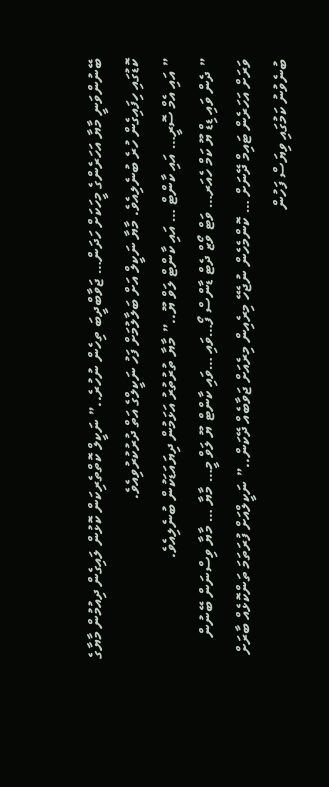ބޭނުންވަނީ މާޔާ އަހަރެންގެ މީހަކަށް ހަދަން… ޖަވާބްދީބަ ތިހެން ނުހުރެ..” ނަކީލް ކޮތްތެރިކަން ކޮޅުން ލައިގެން ދިއުމުން މާޔާގެ ކޮޑުގައި ހިފައިގެން ހުރެ ބުނެލިއެވެ. މާޔާ ނަކީލް އަށް ބަލާލުމަށް ފަހު ނަކީލްގެ އަތް ދުރުކުރުވިއެވެ.
” އައި އެމް ސޮރީ… އައި ކާންޓް … އައި ކާންޓް ލަވް ޔޫ..” މާޔާ ތުރުތުރު އަޅަމުން ދިޔައަޑަކުން ބުނެލިއެވެ.
” ދެން ވައި ޑިޑް ޔޫ ކަމް ހެއަރ… ވަޓް ވޯޒް ދެޓް ޑާންސް ފޯ…ވައި …ވައި ކާންޓް ޔޫ ލަވް މީ… މާޔާ … މާޔާ ވިސްނަން ބޭނުން ވަރަށް އަހަރެން ޓައިމް ދޭނަށް … ކޮންމެހެން ނުޖެހޭ މިރެއިން މިރެއަށް ޖަވާބެއް ދޭކަން..” ނަކީލްއަށް ފުރަތަމަ ތަންކޮޅެއް ބާރަށް ބުނެވުނު ކަމުގައި ވިޔަސް ފަހުން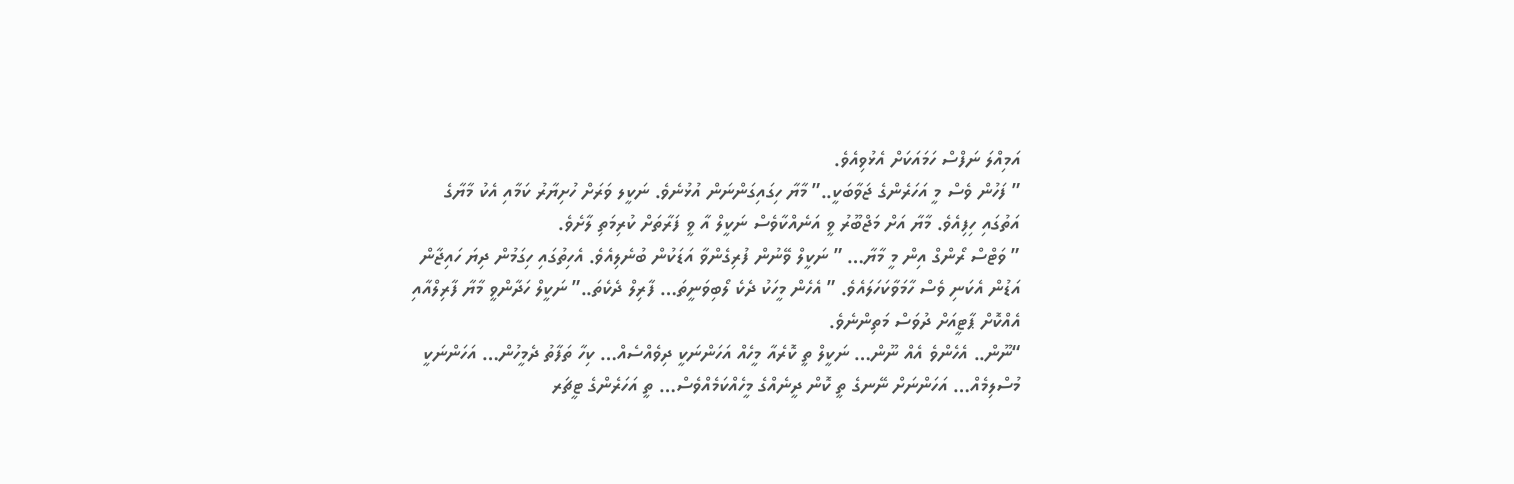އަމިއްލަ ނަފްސް ހަމައަކަށް އެޅުވިއެވެ.
” ފަހުން ވެސް މީ އަހަރެންގެ ޖަވާބަކީ..” މާޔާ ހިގައިގަންނަން އުޅުނެވެ. ނަކީލ ވަރަށް ހުށިޔާރު ކަމާއި އެކު މާޔާގެ އަތުގައި ހިފިއެވެ. މާޔާ އަށް މަޖްބޫރު ވީ އަނެއްކާވެސް ނަކީލް އާ ވީ ފަރާތަށް ކުރިމަތި ލާށެވެ.
” ވަޓްސް ރޯންގް އިން މީ މާޔާ… ” ނަކީލް ވޭނުން ފުރިގެންވާ އަޑަކުން ބުނެލިއެވެ. އެހިތުގައި ހިގަމުން ދިޔަ ހައިޖާން އަޑުން އެކަނި ވެސް ހާމަވާކަހަލައެވެ. ” އެހެން މީހަކު ދެކެ ލޯބިވަނީތަ… ފާރިލް ދެކެތަ..” ނަކީލް ހަދާންވީ މާޔާ ފާރިލްއާއި އެއްކޮށް ޕާޓީއަށް ދުވަސް މަތިންނެވެ.
“ނޫން.. އެހެންވެ އެއް ނޫން… ނަކީލް ތީ ކޮރެއާ މީހެއް އަހަންނަކީ ދިވެއްސެއް… ކިހާ ތަފާތު ދެމީހުން… އަހަންނަކީ މުސްލިމެއް… އަހަންނަށް ނޭނގެ ތީ ކޮން ދީނެއްގެ މީހެއްކަމެއްވެސް… ތީ އަހަރެންގެ ޓީޗަރ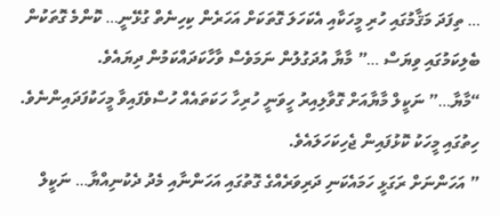… ތިފަދަ މަޤާމުގައި ހުރި މީހަކާއި އެކަހަލަ ގޮތަކަށް އަހަރެން ކިހިނެތް ގުޅޭނީ… ކޮންމެ ގޮތަކުން ބެލިކަމުގައި ވިޔަސް …” މާޔާ އުދަގުލުން ނަމަވެސް ވާހާކަދައްކަމުން ދިޔައެވެ.
“މާޔާ…” ނަކީލް މާޔާއަށް ގޮވާލިއިރު ހީވަނީ ހުރިހާ ހަކަތައެއް ހުސްވެފައިވާ މީހަކުފަދައިންނެވެ. ހިތުގައި މީހަކު ކޮޅުފައިން ޖެހިކަހަލައެވެ.
” އަހަންނަށް ރަގަޅީ ހަމައެކަނި ދަރިވަރެއްގެ ގޮތުގައި އަހަންނާއި މެދު ދެކުނިއްޔާ… ނަކީލް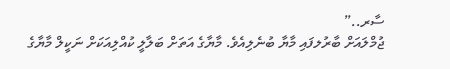ސާރ..”
ޖުމްލައަށް ބާރުލފައި މާޔާ ބުނެލިއެވެ. މާޔާގެ އަތަށް ބަލާލީ ކުއްލިއަކަށް ނަކީލް މާޔާގެ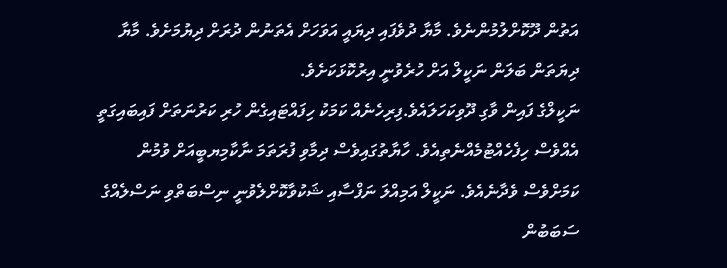އަތުން ދޫކޮށްލުމުންނެވެ. މާޔާ ދުވެފައި ދިޔައީ އަވަހަށް އެތަނުން ދުރަށް ދިޔުމަށެވެ. މާޔާ ދިޔަތަން ބަލަން ނަކީލް އަށް ހުރެވުނީ އިރުކޮޅަކަށެވެ.
ނަކީލްގެ ފައިން ވާގި ދޫވިކަހަލައެވެ.ފިރިހެނެއް ކަމަކު ހިފައްޓައިގެން ހުރި ކަރުނަތަށް ފައިބައިގަތީ އެއްވެސް ހިފެހެއްޓުމެއްނެތިއެވެ. ހާޔާތުގައިވެސް ދިމާވި ފުރަތަމަ ނާކާމިޔބީއަށް ވުމުން ކަމަށްވެސް ވެދާނެއެވެ. ނަކީލް އަމިއްލަ ނަފްސާއި ޝަކުވާކޮށްލެވުނީ ނިސްބަތްވި ނަސްލެއްގެ ސަބަބުން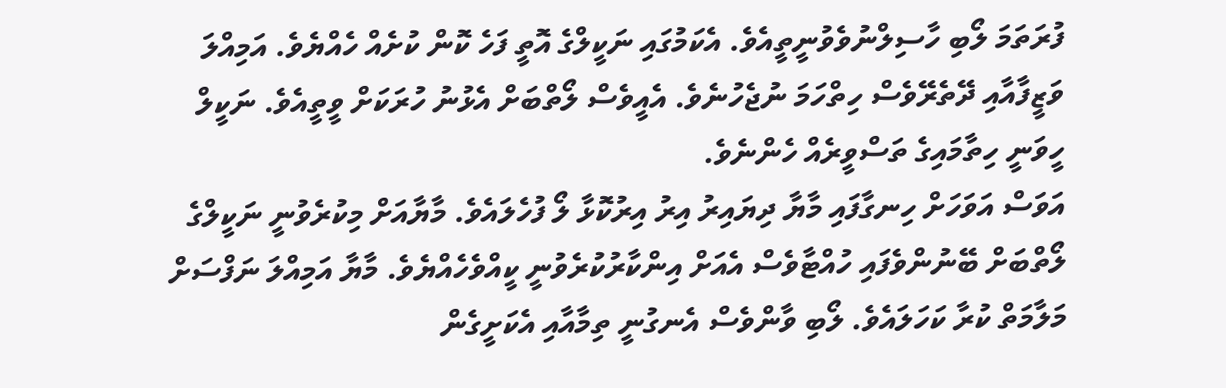ފުރަތަމަ ލޯބި ހާސިލްނުވެވުނީތީއެވެ. އެކަމުގައި ނަކީލްގެ އޮތީ ފަހެ ކޮން ކުށެއް ހެއްޔެވެ. އަމިއްލަ ވަޒީފާއާއި ދޭތެރޭވެސް ހިތްހަމަ ނުޖެހުނެވެ. އެއީވެސް ލޯތްބަށް އެޅުނު ހުރަކަށް ވީތީއެވެ. ނަކީލް ހީވަނީ ހިތާމައިގެ ތަސްވީރެއް ހެންނެވެ.
އަވަސް އަވަހަށް ހިނގާފައި މާޔާ ދިޔައިރު އިރު އިރުކޮޅާ ލޯ ފުހެލައެވެ. މާޔާއަށް މިކުރެވުނީ ނަކީލްގެ ލޯތްބަށް ބޭނުންވެފައި ހުއްޓާވެސް އެއަށް އިންކާރުކުރެވުނީ ކީއްވެހެއްޔެވެ. މާޔާ އަމިއްލަ ނަފްސަށް މަލާމަތް ކުރާ ކަހަލައެވެ. ލޯބި ވާންވެސް އެނގުނީ ތިމާއާއި އެކަށީގެން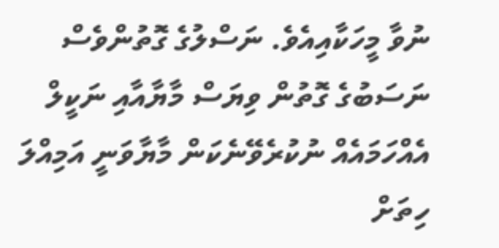ނުވާ މީހަކާއިއެވެ. ނަސްލުގެ ގޮތުންވެސް ނަސަބުގެ ގޮތުން ވިޔަސް މާޔާއާއި ނަކީލް އެއްހަމައެއް ނުކުރެވޭނެކަން މާޔާވަނީ އަމިއްލަ ހިތަށް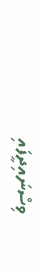ވިސްނައިދީފައި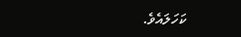ކަހަލައެވެ.